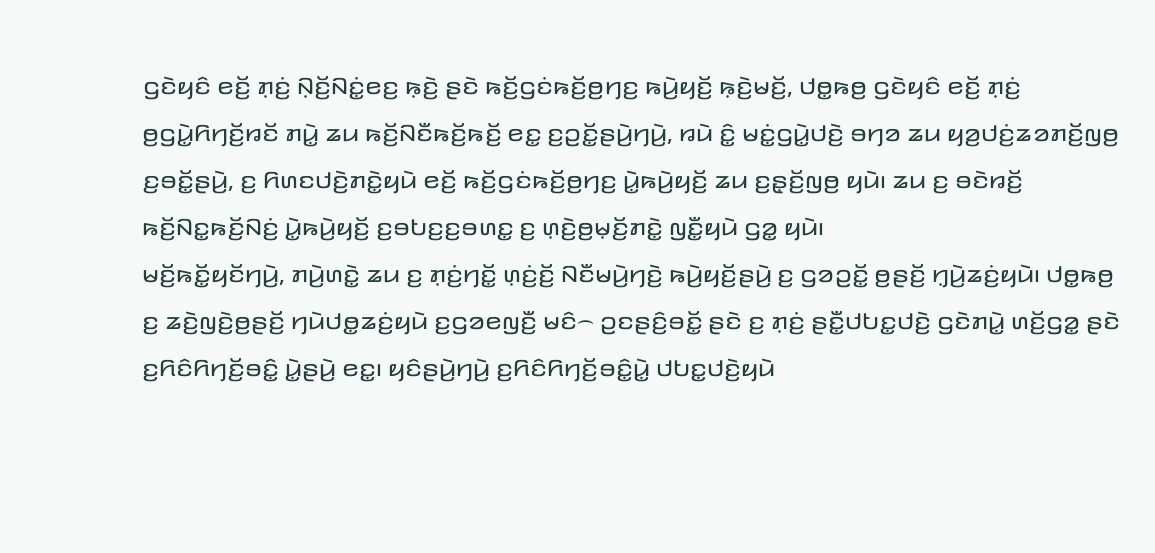ꤞꤢꤧꤟꤢꤨ ꤕꤢꤩ꤬ ꤊ꤫ꤢꤦ꤬ ꤡ꤫ꤢꤩ꤬ꤡꤢꤦ꤭ꤕꤢ꤬ ꤒ꤫ꤢꤧ꤬ ꤔꤢꤧ ꤒꤢꤩ꤬ꤞꤢꤦꤒꤢꤩ꤬ꤥ꤬ꤚꤢ꤬ ꤒꤣꤧ꤬ꤟꤢꤩ꤬ ꤒ꤫ꤢꤧ꤬ꤗꤢꤩ꤬, ꤓꤥ꤭ꤒꤥ꤬ ꤞꤢꤧꤟꤢꤨ ꤕꤢꤩ꤬ ꤊ꤫ꤢꤦ꤬ ꤥ꤬ꤞꤣꤧ꤭ꤖꤚꤢꤩ꤬ꤙꤢꤩ ꤊꤣꤧ꤭ ꤘꤣ ꤒꤢꤩ꤬ꤡꤢꤪꤒꤢꤩ꤬ꤒꤢꤩ꤬ ꤕꤢ꤭ ꤢ꤬ꤑꤢꤩ꤭ꤔꤣꤧ꤬ꤚꤣꤧ꤬, ꤙꤣꤧ ꤢꤨ꤭ ꤗꤢꤦ꤭ꤞꤣꤧ꤭ꤓꤢꤧ꤬ ꤋꤚꤤ ꤘꤣ ꤟꤤ꤬ꤓꤢꤦ꤬ꤘꤤꤊꤢꤩ꤬ꤜꤥ꤬ ꤢ꤬ꤋꤢꤩ꤭ꤔꤣꤧ꤬, ꤢ꤬ ꤖꤛꤢꤓꤢꤧ꤬ꤊꤢꤧ꤭ꤟꤣꤧ ꤕꤢꤩ꤬ ꤒꤢꤩ꤬ꤞꤢꤦꤒꤢꤩ꤬ꤥ꤬ꤚꤢ꤬ ꤣꤧ꤭ꤒꤣꤧ꤬ꤟꤢꤩ꤬ ꤘꤣ ꤢ꤬ꤔ꤫ꤢꤩ꤬ꤜꤥ꤬ ꤟꤣꤧ꤯ ꤘꤣ ꤢ꤬ ꤋꤢꤧꤙꤢꤩ꤬ ꤒꤢꤩ꤬ꤡꤢ꤭ꤒꤢꤩ꤬ꤡꤢꤦ꤬ ꤣꤧ꤭ꤒꤣꤧ꤬ꤟꤢꤩ꤬ ꤢ꤬ꤋꤝꤢ꤬ꤢ꤬ꤋꤛꤢ꤭ ꤢ꤬ ꤛ꤫ꤢꤧ꤬ꤥ꤬ꤗ꤫ꤢꤩ꤬ꤊꤢꤧ꤭ ꤜꤢꤪ꤭ꤟꤣꤧ ꤞꤤ꤭ ꤟꤣꤧ꤯
ꤗꤢꤩ꤬ꤒꤢꤩ꤭ꤟꤢꤩꤚꤣꤧ꤬, ꤊꤣꤧ꤬ꤛꤢꤧ꤭ ꤘꤣ ꤢ꤬ ꤊ꤫ꤢꤦ꤬ꤚꤢꤩ꤭ ꤛ꤫ꤢꤦ꤬ꤢꤩ꤬ ꤡꤢꤪꤗꤣꤧ꤬ꤚꤢꤧ꤬ ꤒꤣꤧ꤬ꤟꤢꤩ꤬ꤔꤣꤧ꤬ ꤢ꤬ ꤞꤤꤑꤢꤩ꤭ ꤥ꤬ꤔꤢꤩ꤬ ꤚ꤫ꤣꤧ꤬ꤘꤢꤦ꤬ꤟꤣꤧ꤯ ꤓꤥ꤭ꤒꤥ꤬ ꤢ꤬ ꤘꤢꤧ꤬ꤜꤢꤧ꤬ꤥ꤬ꤔꤢꤩ꤬ ꤚꤣꤧꤓꤥ꤭ꤘꤢꤦ꤬ꤟꤣꤧ ꤢ꤬ꤞꤤꤕꤜꤢꤪ꤬ ꤗꤢꤨ꤮ ꤑꤢꤔꤢꤨ꤬ꤋꤢꤩ꤭ ꤔꤢꤧ ꤢ꤬ ꤊ꤫ꤢꤦ꤬ ꤔꤢꤪ꤭ꤓꤝꤢ꤭ꤓꤢꤧ꤬ ꤞꤢꤧꤊꤣꤧ꤭ ꤛꤢꤩ꤬ꤞꤤ꤭ ꤔꤢꤧ ꤢ꤬ꤖꤢꤨꤖꤚꤢꤩ꤬ꤋꤢꤨ꤭ ꤣꤧ꤭ꤔꤣꤧ꤬ ꤕꤢ꤭꤯ ꤟꤢꤨꤔꤣꤧ꤬ꤚꤣꤧ꤬ ꤢ꤬ꤖꤢꤨꤖꤚꤢꤩ꤬ꤋꤢꤨ꤭ꤣꤧ꤭ ꤓꤝꤢ꤭ꤓꤢꤧ꤬ꤟꤣꤧ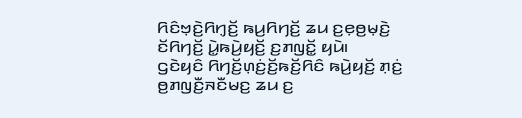ꤖꤢꤨꤠ꤫ꤢꤧ꤬ꤖꤚ꤫ꤢꤩ꤬ ꤒꤣ꤬ꤖꤚꤢꤩ꤬ ꤘꤣ ꤢ꤬ꤕ꤫ꤥ꤬ꤗ꤫ꤢꤧ꤬ ꤢꤩꤖꤚꤢꤩ꤬ ꤣꤧ꤭ꤒꤣꤧ꤬ꤟꤢꤩ꤬ ꤢ꤬ꤊꤜꤢꤩ꤭ ꤟꤣꤧ꤯
ꤞꤢꤧꤟꤢꤨ ꤖꤚꤢꤩ꤬ꤛ꤫ꤢꤦ꤬ꤢꤩ꤬ꤒꤢꤩ꤬ꤖꤢꤨ ꤒꤣꤧ꤬ꤟꤢꤩ꤬ ꤊ꤫ꤢꤦ꤬ ꤥ꤬ꤊꤜꤢꤪ꤬ꤏꤢꤪꤗꤢ꤬ ꤘꤣ ꤢ꤬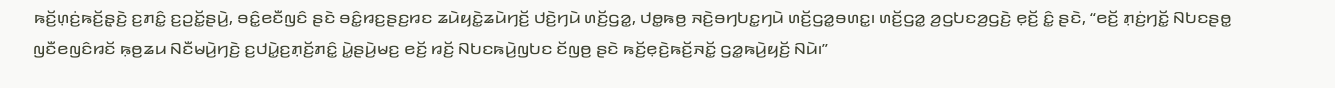ꤒꤢꤩ꤬ꤛ꤫ꤢꤦ꤬ꤒꤢꤩ꤬ꤔ꤫ꤢꤧ꤬ ꤢ꤬ꤊꤢꤨ꤭ ꤢ꤬ꤑꤢꤩ꤭ꤔꤣꤧ꤬, ꤋꤢꤨ꤭ꤕꤢꤪꤜꤢꤨ ꤔꤢꤧ ꤋꤢꤨ꤭ꤙꤢ꤬ꤔꤢ꤬ꤙꤢ ꤘꤣꤧꤟꤢꤧ꤭ꤘꤣꤧꤚꤢꤩ꤬ ꤓꤢꤧ꤬ꤚꤣꤧ ꤛꤢꤩ꤬ꤞꤤ꤭, ꤓꤥ꤭ꤒꤥ꤬ ꤏꤢꤧ꤬ꤋꤚꤝꤢ꤭ꤚꤣꤧ ꤛꤢꤩ꤬ꤞꤤ꤭ꤋꤛꤢ꤭꤯ ꤛꤢꤩ꤬ꤞꤤ꤭ ꤤ꤬ꤞꤝꤢꤤ꤬ꤞꤢꤧ꤬ ꤕ꤫ꤢꤩ꤬ ꤢꤨ꤭ ꤔꤢꤧ, “ꤕꤢꤩ꤬ ꤊ꤫ꤢꤦ꤬ꤚꤢꤩ꤭ ꤡꤝꤢꤔꤥ꤭ ꤜꤢꤪꤕꤜꤢꤨꤙꤢꤩ ꤒ꤫ꤥ꤬ꤘꤣ ꤡꤢꤪꤗꤣꤧ꤬ꤚꤢꤧ꤬ ꤢ꤬ꤓꤣꤧ꤭ꤢ꤬ꤊ꤫ꤢꤩ꤬ꤊꤢꤨ꤭ ꤣꤧ꤭ꤔꤣꤧ꤬ꤗꤢ꤬ ꤕꤢꤩ꤬ ꤙꤢꤩ꤬ ꤡꤝꤢꤒꤣꤧ꤬ꤜꤝꤢ ꤢꤩꤜꤥ꤬ ꤔꤢꤧ ꤒꤢꤩ꤬ꤕ꤫ꤢꤧ꤬ꤒꤢꤩ꤬ꤏꤢꤩ꤭ ꤞꤤ꤭ꤒꤣꤧ꤬ꤟꤢꤩ꤬ ꤡꤣꤧ꤯”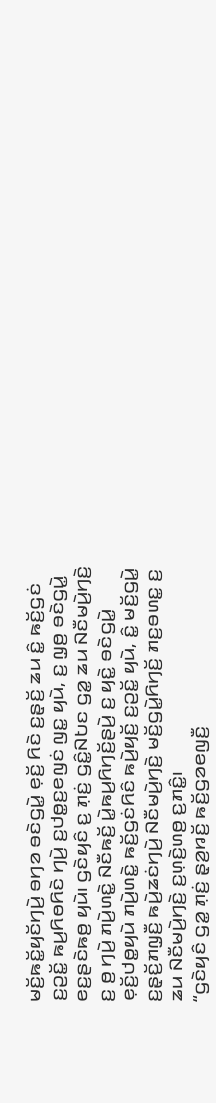ꤗꤢꤩ꤬ꤒꤢꤩ꤭ꤟꤢꤩꤚꤣꤧ꤬ ꤋꤚꤤ ꤋꤢꤧꤞꤣꤧ꤭ ꤕ꤫ꤢꤩ꤬ ꤖꤢꤧ ꤢ꤬ꤔ꤫ꤢꤩ꤬ ꤘꤣ ꤢꤨ꤭ ꤒꤢꤩ꤬ꤞꤢꤦ ꤢ꤬ꤑꤢꤩ꤭ ꤒꤣ꤬ꤖꤥꤖꤢꤧ ꤚꤣꤧ꤬ ꤢ꤬ꤓꤥ꤭ꤢ꤬ꤕꤜꤢꤦ ꤜꤢ꤭ ꤟꤣꤧ, ꤢ꤬ ꤜ꤫ꤥ꤬ ꤋꤢꤧꤞꤣꤧ꤭ ꤕꤢ꤬ꤔꤢꤧꤒꤥ꤬ ꤟꤣꤧ꤯ ꤞꤢꤧꤟꤢꤨ ꤢ꤬ ꤊ꤫ꤢꤦ꤬ ꤞꤢꤨ꤭ꤡꤝꤢ ꤞꤤ꤭ ꤘꤣ ꤡꤢꤪꤗꤣꤧ꤬ꤚꤢꤧ꤬ ꤢ꤬ ꤥ꤬ ꤚꤣꤧ꤬ ꤊꤣꤧ꤬ꤛꤢꤧ꤭ ꤡꤢꤪꤒꤢꤩ꤬ ꤣꤧ꤭ꤒꤣ꤬ꤖꤚꤢꤩ꤬ꤔꤣꤧ꤬ ꤢ꤬ ꤟꤢꤧ꤭ ꤋꤢꤧꤞꤣꤧ꤭ ꤕ꤫ꤢꤩ꤬ꤓꤥ꤭ꤟꤣꤧ ꤊꤣꤧ꤬ꤛꤢꤧ꤭ ꤒꤢꤩ꤬ꤞꤢꤦꤖꤢꤨ ꤒꤣꤧ꤬ꤟꤢꤩ꤬ ꤢ꤬ꤑꤢꤩ꤭ ꤟꤣꤧ, ꤢꤨ꤭ ꤗꤢꤩ꤬ꤞꤣꤧ꤭ ꤢ꤬ꤔ꤫ꤢꤩ꤬ꤊꤜ꤫ꤢꤪ꤬ ꤒꤣꤧ꤬ꤘꤢꤦꤚꤣꤧ꤬ ꤡꤢꤪꤗꤣꤧ꤬ꤚꤢꤧ꤬ ꤗꤢꤩ꤬ꤞꤣꤧ꤭ꤖꤚꤢꤩ꤬ ꤊꤢ꤬ꤋꤛꤢ꤭ ꤢ꤬ ꤘꤣ ꤡꤢꤪꤗꤣꤧ꤬ꤚꤢꤧ꤬ ꤢ꤬ꤛ꤫ꤢꤧ꤬ꤛꤥ꤬ ꤢ꤬ꤊꤢꤨ꤭꤯
“ꤞꤢꤧꤟꤢꤨ ꤞꤤ꤭ ꤊ꤫ꤢꤦ꤬ ꤔ꤫ꤤ꤬ꤙꤢꤩ꤬ ꤒꤢꤩ꤬ꤞꤤꤕꤜꤢꤪ꤬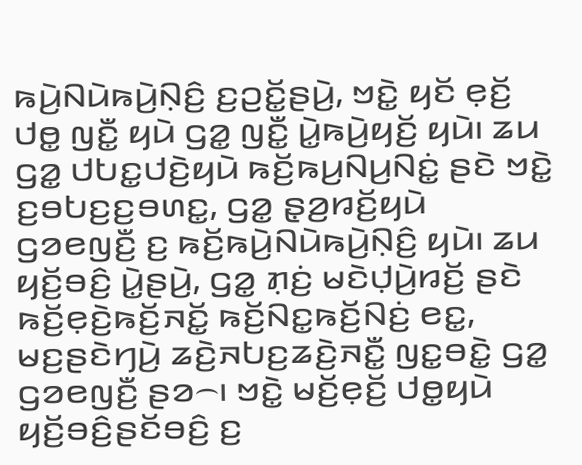ꤒꤣꤧ꤬ꤡꤣꤧꤒꤣꤧ꤬ꤡ꤫ꤢꤨ꤬ ꤢ꤬ꤑꤢꤩ꤭ꤔꤣꤧ꤬, ꤠꤢꤧ꤭ ꤟꤢꤩ ꤕ꤫ꤢꤩ꤬ ꤓꤥ꤭ ꤜꤢꤪ꤭ ꤟꤣꤧ ꤞꤤ꤭ ꤜꤢꤪ꤭ ꤣꤧ꤭ꤒꤣꤧ꤬ꤟꤢꤩ꤬ ꤟꤣꤧ꤯ ꤘꤣ ꤞꤤ꤭ ꤓꤝꤢ꤭ꤓꤢꤧ꤬ꤟꤣꤧ ꤒꤢꤩ꤬ꤒꤣ꤬ꤡꤣ꤬ꤡꤢꤦ꤭ ꤔꤢꤧ ꤠꤢꤧ꤭ ꤢ꤬ꤋꤝꤢ꤬ꤢ꤬ꤋꤛꤢ꤭, ꤞꤤ꤭ ꤔ꤫ꤤ꤬ꤙꤢꤩ꤬ꤟꤣꤧ ꤞꤤꤕꤜꤢꤪ꤬ ꤢ꤬ ꤒꤢꤩ꤬ꤒꤣꤧ꤬ꤡꤣꤧꤒꤣꤧ꤬ꤡ꤫ꤢꤨ꤬ ꤟꤣꤧ꤯ ꤘꤣ ꤟꤢꤩ꤬ꤋꤢꤨ꤬ ꤣꤧ꤭ꤔꤣꤧ꤬, ꤞꤤ꤭ ꤊ꤫ꤢꤦ꤬ ꤗꤢꤧꤓ꤫ꤣꤧ꤬ꤙꤢꤩ꤬ ꤔꤢꤧ ꤒꤢꤩ꤬ꤕ꤫ꤢꤧ꤬ꤒꤢꤩ꤬ꤏꤢꤩ꤭ ꤒꤢꤩ꤬ꤡꤢ꤭ꤒꤢꤩ꤬ꤡꤢꤦ꤬ ꤕꤢ꤭, ꤗꤢ꤬ꤔꤢꤧꤚꤣꤧ꤬ ꤘꤢꤧ꤬ꤏꤝꤢ꤬ꤘꤢꤧ꤬ꤏꤢꤪ꤭ ꤜꤢ꤭ꤋꤢꤧ꤭ ꤞꤤ꤭ ꤞꤤꤕꤜꤢꤪ꤬ ꤔꤤ꤮꤯ ꤠꤢꤧ꤭ ꤗꤢꤩ꤬ꤕ꤫ꤢꤩ꤬ ꤓꤥ꤭ꤟꤣꤧ ꤟꤢꤩ꤬ꤋꤢꤨ꤬ꤔꤢꤩꤋꤢꤨ꤬ ꤢ꤬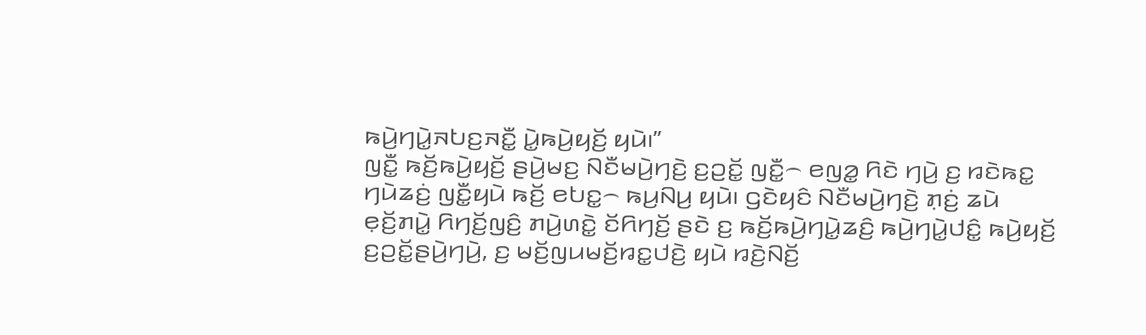ꤒꤣꤧ꤬ꤚꤣꤧ꤭ꤏꤝꤢ꤬ꤏꤢꤪ꤭ ꤣꤧ꤭ꤒꤣꤧ꤬ꤟꤢꤩ꤬ ꤟꤣꤧ꤯”
ꤜꤢꤪ꤭ ꤒꤢꤩ꤬ꤒꤣꤧ꤬ꤟꤢꤩ꤬ ꤔꤣꤧ꤬ꤗꤢ꤬ ꤡꤢꤪꤗꤣꤧ꤬ꤚꤢꤧ꤬ ꤢ꤬ꤑꤢꤩ꤭ ꤜꤢꤪ꤭꤮ ꤕꤜꤤ꤭ ꤖꤢꤧ ꤚꤣꤧ꤬ ꤢ꤬ ꤙꤢꤧꤒꤢ꤭ ꤚꤣꤧꤘꤢꤦ꤬ ꤜꤢꤪ꤭ꤟꤣꤧ ꤒꤢꤩ꤬ ꤕꤝꤢ꤭꤮ ꤒꤣ꤬ꤡꤣ꤬ ꤟꤣꤧ꤯ ꤞꤢꤧꤟꤢꤨ ꤡꤢꤪꤗꤣꤧ꤬ꤚꤢꤧ꤬ ꤊ꤫ꤢꤦ꤬ ꤘꤣꤧ ꤕ꤫ꤢꤩ꤬ꤊꤣꤧ꤭ ꤖꤚꤢꤩ꤬ꤜꤢꤨ꤬ ꤊꤣꤧ꤬ꤛꤢꤧ꤭ ꤢꤩꤖꤚꤢꤩ꤬ ꤔꤢꤧ ꤢ꤬ ꤒꤢꤩ꤬ꤒꤣꤧ꤬ꤚꤣꤧ꤭ꤘꤢꤨ꤬ ꤒꤣꤧ꤬ꤚꤣꤧ꤭ꤓꤢꤨ꤭ ꤒꤣꤧ꤬ꤟꤢꤩ꤬ ꤢ꤬ꤑꤢꤩ꤭ꤔꤣꤧ꤬ꤚꤣꤧ꤬, ꤢ꤬ ꤗꤢꤩ꤬ꤜꤣꤗꤢꤩ꤬ꤙꤢ꤭ꤓꤢꤧ꤬ ꤟꤣꤧ ꤙꤢꤧ꤬ꤡꤢꤩ꤬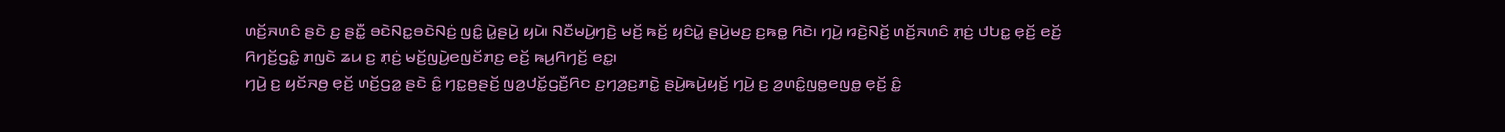ꤛꤢꤩ꤬ꤏꤛꤢꤨ ꤔꤢꤧ ꤢ꤬ ꤔꤢꤪ꤭ ꤋꤢꤧꤡꤢ꤭ꤋꤢꤧꤡꤢꤦ꤬ ꤜꤢꤨ꤭ ꤣꤧ꤭ꤔꤣꤧ꤬ ꤟꤣꤧ꤯ ꤡꤢꤪꤗꤣꤧ꤬ꤚꤢꤧ꤬ ꤗꤢꤩ꤬ ꤒꤢꤩ꤬ ꤟꤢꤨꤣꤧ꤭ ꤔꤣꤧ꤬ꤗꤢ꤬ ꤢ꤬ꤒꤥ꤭ ꤖꤢꤧ꤯ ꤚꤣꤧ꤬ ꤙꤢꤧ꤬ꤡꤢꤩ꤬ ꤛꤢꤩ꤬ꤏꤛꤢꤨ ꤊ꤫ꤢꤦ꤬ ꤓꤝꤢ꤭ ꤕ꤫ꤢꤩ꤬ ꤕꤢꤩ꤬ ꤖꤚꤢꤩ꤬ꤞꤢꤨ꤭ ꤊꤜꤢꤧ ꤘꤣ ꤢ꤬ ꤊ꤫ꤢꤦ꤬ ꤗꤢꤩ꤬ꤜꤣꤧ꤬ꤕꤜꤢꤩꤊꤢ꤬ ꤕꤢꤩ꤬ ꤒꤣ꤬ꤖꤚꤢꤩ꤬ ꤕꤢ꤭꤯
ꤚꤣꤧ꤬ ꤢ꤬ ꤟꤢꤩꤏꤥ꤬ ꤕ꤫ꤢꤩ꤬ ꤛꤢꤩ꤬ꤞꤤ꤭ ꤔꤢꤧ ꤢꤨ꤭ ꤚꤢ꤭ꤥ꤬ꤔꤢꤩ꤬ ꤜꤤ꤬ꤓꤢꤩ꤭ꤞꤢꤪ꤬ꤖꤢ ꤢ꤬ꤚꤤ꤬ꤢ꤬ꤊꤢꤧ꤭ ꤔꤣꤧ꤬ꤒꤣꤧ꤬ꤟꤢꤩ꤬ ꤚꤣꤧ꤬ ꤢ꤬ ꤤ꤬ꤛꤢꤨ꤭ꤜꤥ꤭ꤕꤜꤥ꤭ ꤕ꤫ꤢꤩ꤬ ꤢꤨ꤭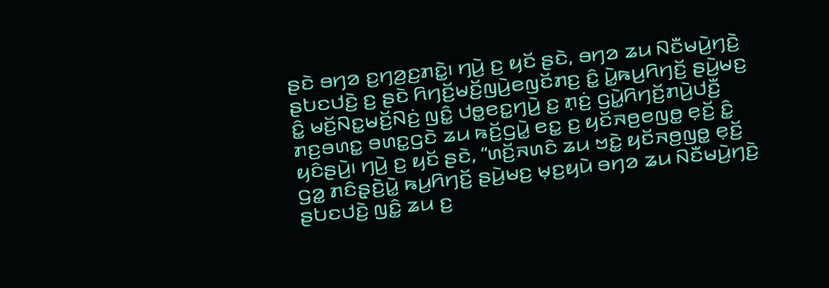ꤔꤢꤧ ꤋꤚꤤ ꤢ꤬ꤚꤤ꤬ꤢ꤬ꤊꤢꤧ꤭꤯ ꤚꤣꤧ꤬ ꤢ꤬ ꤟꤢꤩ ꤔꤢꤧ, ꤋꤚꤤ ꤘꤣ ꤡꤢꤪꤗꤣꤧ꤬ꤚꤢꤧ꤬ ꤔꤝꤢꤓꤢꤧ꤬ ꤢ꤬ ꤔꤢꤧ ꤖꤚꤢꤩ꤬ꤗꤢꤩ꤬ꤜꤣꤧ꤬ꤕꤜꤢꤩꤊꤢ꤬ ꤢꤨ꤭ ꤣꤧ꤭ꤒꤣ꤬ꤖꤚꤢꤩ꤬ ꤔꤣꤧ꤬ꤗꤢ꤬ ꤢꤨ꤭ ꤗꤢꤩ꤬ꤡꤢ꤭ꤗꤢꤩ꤬ꤡꤢꤦ꤬ ꤜꤢꤨ꤭ ꤓꤥ꤭ꤕꤢ꤭ꤚꤣꤧ꤬ ꤢ꤬ ꤊ꤫ꤢꤦ꤬ ꤞꤣꤧ꤭ꤖꤚꤢꤩ꤬ꤊꤣꤧ꤬ꤓꤢꤪ꤬ ꤊꤢ꤬ꤋꤛꤢ꤭ ꤋꤛꤢ꤭ꤞꤢꤧ ꤘꤣ ꤒꤢꤩ꤬ꤞꤣꤧ꤭ ꤕꤢ꤭ ꤢ꤬ ꤟꤢꤩꤏꤥ꤬ꤕꤜꤥ꤭ ꤕ꤫ꤢꤩ꤬ ꤢꤨ꤭ ꤟꤢꤨꤔꤣꤧ꤬꤯ ꤚꤣꤧ꤬ ꤢ꤬ ꤟꤢꤩ ꤔꤢꤧ, “ꤛꤢꤩ꤬ꤏꤛꤢꤨ ꤘꤣ ꤠꤢꤧ꤭ ꤟꤢꤩꤏꤥ꤬ꤜꤥ꤭ ꤕ꤫ꤢꤩ꤬ ꤞꤤ꤭ ꤊꤢꤨꤔ꤫ꤢꤧ꤬ꤣꤧ꤭ ꤒꤣ꤬ꤖꤚꤢꤩ꤬ ꤔꤣꤧ꤬ꤗꤢ꤬ ꤗ꤫ꤢ꤬ꤟꤣꤧ ꤋꤚꤤ ꤘꤣ ꤡꤢꤪꤗꤣꤧ꤬ꤚꤢꤧ꤬ ꤔꤝꤢꤓꤢꤧ꤬ ꤜꤢꤨ꤭ ꤘꤣ ꤢ꤬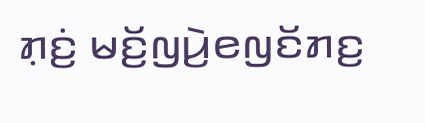ꤊ꤫ꤢꤦ꤬ ꤗꤢꤩ꤬ꤜꤣꤧ꤬ꤕꤜꤢꤩꤊꤢ꤬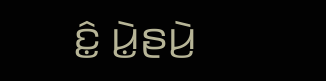ꤢꤨ꤭ ꤣꤧ꤭ꤔꤣꤧ꤬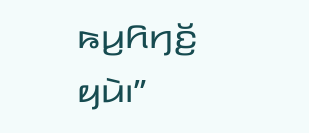ꤒꤣ꤬ꤖꤚꤢꤩ꤬ ꤟꤣꤧ꤯”